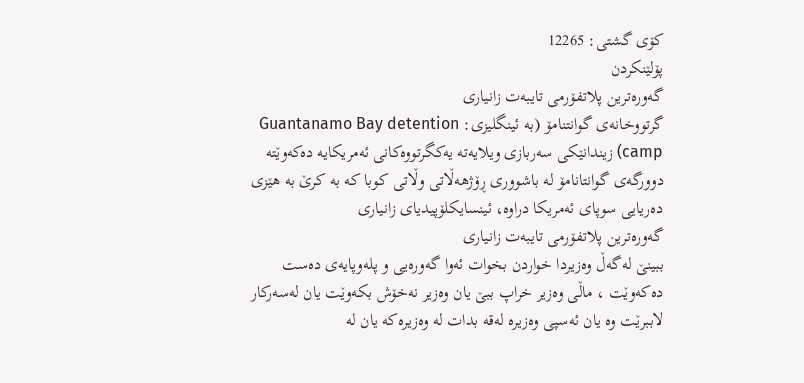كۆی گشتی: 12265
پۆلێنكردن
گەورەترین پلاتفۆرمی تایبەت زانیاری
گرتووخانەی گوانتنامۆ (بە ئینگلیزی: Guantanamo Bay detention camp) زیندانێکی سەربازی ویلایەتە یەکگرتووەکانی ئەمریکایە دەکەوێتە دوورگەی گوانتانامۆ لە باشووری ڕۆژهەڵاتی وڵاتی کوبا کە بە کرێ بە هێزی دەریایی سوپای ئەمریکا دراوە، ئینسایکلۆپیدیای زانیاری
گەورەترین پلاتفۆرمی تایبەت زانیاری
ببینێ له‌گه‌ڵ وه‌زیردا خواردن بخوات ئه‌وا گه‌وره‌یی و پله‌وپایه‌ی ده‌ست ده‌كه‌وێت ، ماڵی وه‌زیر خراپ ببێ یان وه‌زیر نه‌خۆش بكه‌وێت یان له‌سه‌ركار لاببرێت وه‌ یان ئه‌سپی وه‌زیره‌ له‌قه‌ بدات له‌ وه‌زیره‌كه‌ یان له‌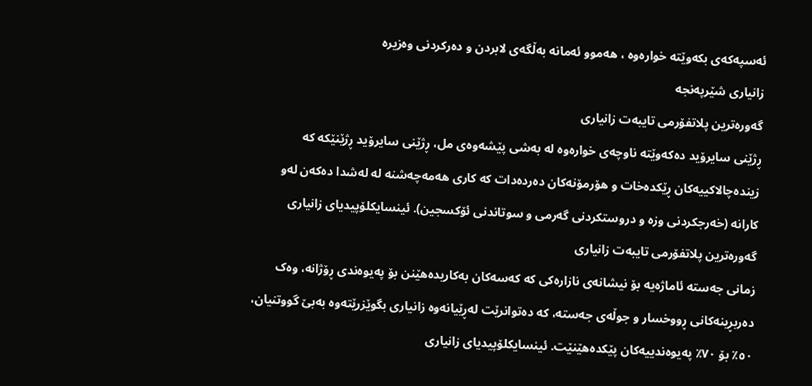ئه‌سپه‌كه‌ی بكه‌وێته‌ خواره‌وه‌ ، هه‌موو ئه‌مانه‌ به‌ڵگه‌ی لابردن و ده‌ركردنی وه‌زیره‌
زانیاری شێرپەنجە
گەورەترین پلاتفۆرمی تایبەت زانیاری
ڕژێنی سایرۆید دەکەوێتە ناوچەی خوارەوە لە بەشی پێشەوەی مل، ڕژێنی سایرۆید ڕژێنێکە کە زیندەچالاکییەکان ڕێکدەخات و هۆرمۆنەکان دەردەدات کە کاری هەمەچەشنە لە لەشدا دەکەن لەو کارانە (خەرجکردنی وزە و دروستکردنی گەرمی و سوتاندنی ئۆکسجین). ئینسایکلۆپیدیای زانیاری
گەورەترین پلاتفۆرمی تایبەت زانیاری
زمانی جەستە ئاماژەیە بۆ نیشانەی نازارەکی کە کەسەکان بەکاریدەھێنن بۆ پەیوەندی ڕۆژانە، وەک دەربڕینەکانی ڕووخسار و جوڵەی جەستە، کە دەتوانرێت لەڕێیانەوە زانیاری بگوێزرێتەوە بەبێ گووتنیان، ٥٠٪ بۆ ٧٠٪ پەیوەندییەکان پێکدەھێنێت. ئینسایکلۆپیدیای زانیاری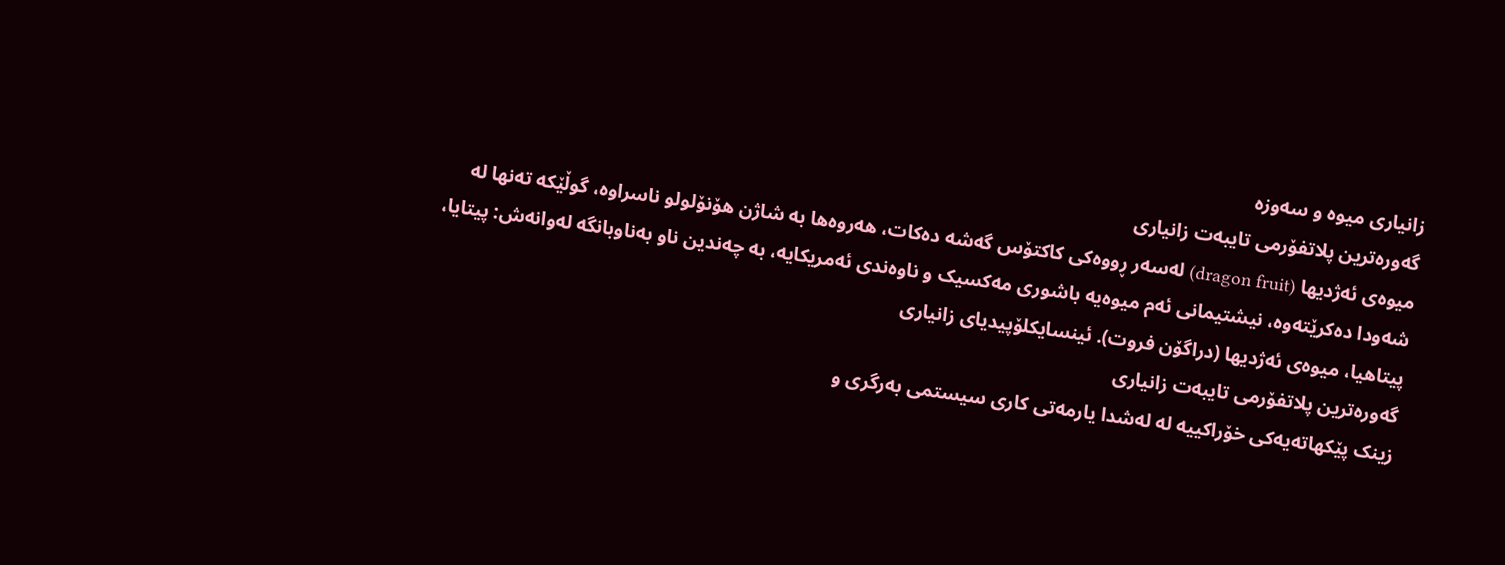زانیاری میوە و سەوزە
گەورەترین پلاتفۆرمی تایبەت زانیاری
میوەی ئەژدیها (dragon fruit) لەسەر ڕووەکی کاکتۆس گەشە دەکات، هەروەها بە شاژن هۆنۆلولو ناسراوە، گوڵێکە تەنها لە شەودا دەکرێتەوە، نیشتیمانی ئەم میوەیە باشوری مەکسیک و ناوەندی ئەمریکایە، بە چەندین ناو بەناوبانگە لەوانەش: پیتایا، پیتاهیا، میوەی ئەژدیها (دراگۆن فروت). ئینسایکلۆپیدیای زانیاری
گەورەترین پلاتفۆرمی تایبەت زانیاری
زینک پێکهاتەیەکی خۆراکییە لە لەشدا یارمەتی کاری سیستمی بەرگری و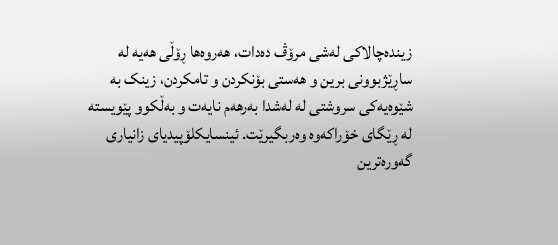زیندەچالاکی لەشی مرۆڤ دەدات، هەروەها ڕۆڵی هەیە لە ساڕێژبوونی برین و هەستی بۆنکردن و تامکردن، زینک بە شێوەیەکی سروشتی لە لەشدا بەرهەم نایەت و بەڵکوو پێویستە لە ڕێگای خۆراکەوە وەربگیرێت. ئینسایکلۆپیدیای زانیاری
گەورەترین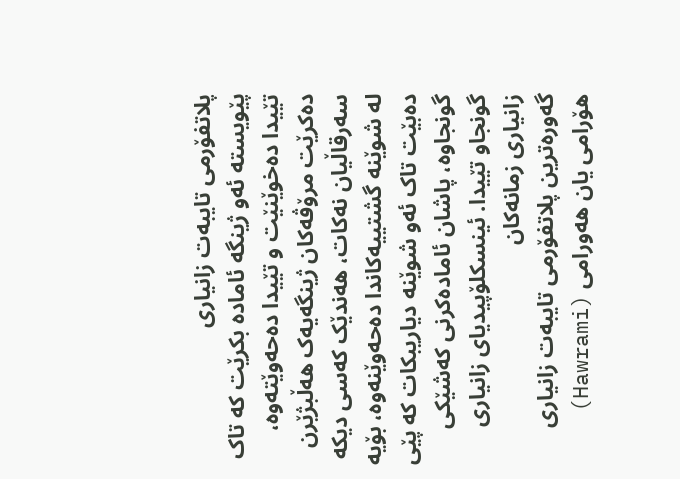پلاتفۆرمی تایبەت زانیاری
پێویستە ئەو ژینگە ئامادە بکرێت کە تاک تێیدا دەخوێنێت و تێیدا دەحەوێتەوە، دەکرێت مرۆڤەکان ژینگەیەک ھەڵبژێرن سەرقاڵیان نەکات، ھەندێک کەسی دیکە لە شوێنە گشتییەکاندا دەحەوێنەوە، بۆیە دەبێت تاک ئەو شوێنە دیاریبکات کە پێی گونجاوە، پاشان ئامادەکرنی کەشێکی گونجاو تێیدا. ئینسکلۆپیدیای زانیاری
زانیاری زمانه‌کان
گەورەترین پلاتفۆرمی تایبەت زانیاری
هۆرامی یان هەورامی (Hawrami)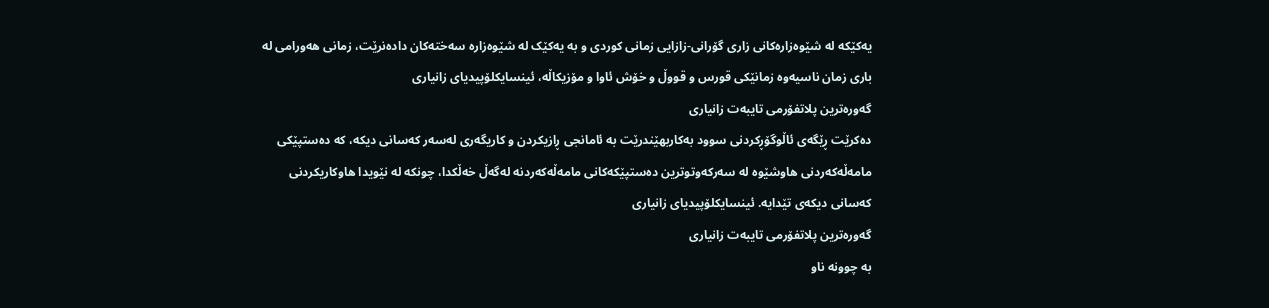یەکێکە لە شێوەزارەکانی زاری گۆرانی-زازایی زمانی کوردی و بە یەکێک لە شێوەزارە سەختەکان دادەنرێت، زمانی هەورامی لە باری زمان ناسیەوە زمانێکی قورس و قووڵ و خۆش ئاوا و مۆزیکاڵە، ئینسایکلۆپیدیای زانیاری
گەورەترین پلاتفۆرمی تایبەت زانیاری
دەکرێت ڕێگەی ئاڵوگۆڕکردنی سوود بەکاربھێندرێت بە ئامانجی ڕازیکردن و کاریگەری لەسەر کەسانی دیکە، کە دەستپێکی مامەڵەکەردنی ھاوشێوە لە سەرکەوتوترین دەستپێکەکانی مامەڵەکەردنە لەگەڵ خەڵکدا، چونکە لە نێویدا ھاوکاریکردنی کەسانی دیکەی تێدایە. ئینسایکلۆپیدیای زانیاری
گەورەترین پلاتفۆرمی تایبەت زانیاری
بە چوونە ناو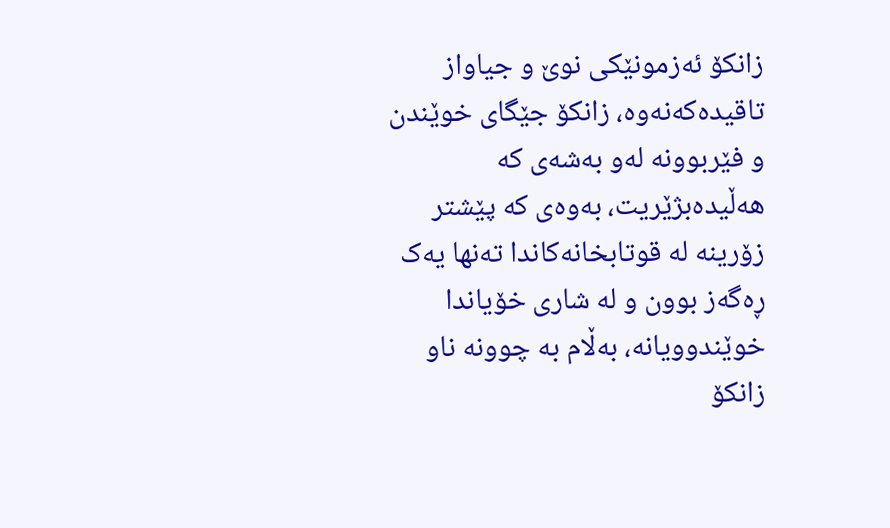زانکۆ ئەزمونێکی نوێ و جیاواز تاقیدەکەنەوە، زانکۆ جێگای خوێندن و فێربوونە لەو بەشەی کە هەڵیدەبژێریت، بەوەی کە پێشتر زۆرینە لە قوتابخانەکاندا تەنها یەک ڕەگەز بوون و لە شاری خۆیاندا خوێندوویانە، بەڵام بە چوونە ناو زانکۆ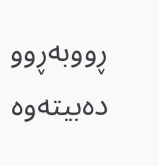ڕووبەڕوو دەبیتەوە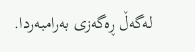لەگەڵ ڕەگەزی بەرامبەردا.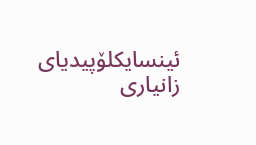ئینسایکلۆپیدیای زانیاری